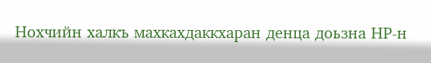Нохчийн халкъ махкахдаккхаран денца доьзна НР-н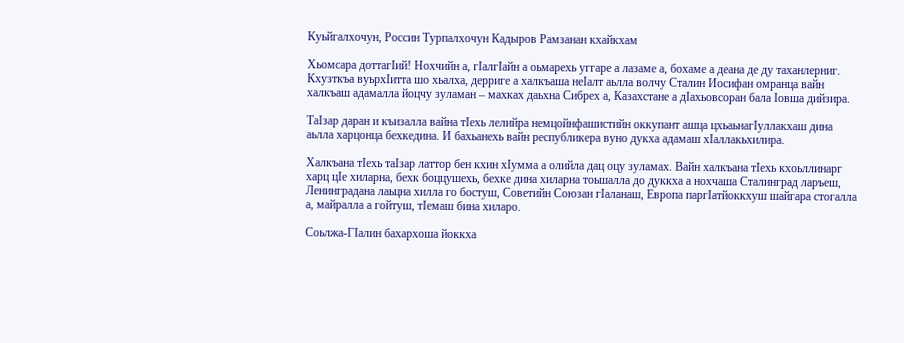Куьйгалхочун, Россин Турпалхочун Кадыров Рамзанан кхайкхам

Хьомсара доттагIий! Нохчийн а, гIалгIайн а оьмарехь уггаре а лазаме а, бохаме а деана де ду таханлерниг. Кхузткъа вуьрхIитта шо хьалха, дерриге а халкъаша неIалт аьлла волчу Сталин Иосифан омранца вайн халкъаш адамалла йоцчу зуламан – махках даьхна Сибрех а, Казахстане а дIахьовсоран бала Iовша дийзира.

ТаIзар даран и къизалла вайна тIехь лелийра немцойнфашистийн оккупант ашца цхьаьнагIуллакхаш дина аьлла харцонца бехкедина. И бахьанехь вайн республикера вуно дукха адамаш хIаллакьхилира.

Халкъана тIехь таIзар латтор бен кхин хIумма а олийла дац оцу зуламах. Вайн халкъана тIехь кхоьллинарг харц цIе хиларна, бехк боццушехь, бехке дина хиларна тоьшалла до дуккха а нохчаша Сталинград ларъеш, Ленинградана лаьцна хилла го бостуш, Советийн Союзан гIаланаш, Европа паргIатйоккхуш шайгара стогалла а, майралла а гойтуш, тIемаш бина хиларо.

Соьлжа-ГIалин бахархоша йоккха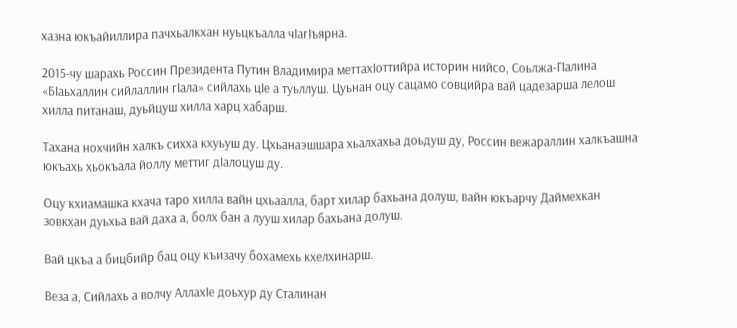хазна юкъайиллира пачхьалкхан нуьцкъалла чIагIъярна.

2015-чу шарахь Россин Президента Путин Владимира меттахIоттийра историн нийсо, Соьлжа-ГIалина «БIаьхаллин сийлаллин гIала» сийлахь цIе а туьллуш. Цуьнан оцу сацамо совцийра вай цадезарша лелош хилла питанаш, дуьйцуш хилла харц хабарш.

Тахана нохчийн халкъ сихха кхуьуш ду. Цхьанаэшшара хьалхахьа доьдуш ду, Россин вежараллин халкъашна юкъахь хьокъала йоллу меттиг дIалоцуш ду.

Оцу кхиамашка кхача таро хилла вайн цхьаалла, барт хилар бахьана долуш, вайн юкъарчу Даймехкан зовкхан дуьхьа вай даха а, болх бан а лууш хилар бахьана долуш.

Вай цкъа а бицбийр бац оцу къизачу бохамехь кхелхинарш.

Веза а, Сийлахь а волчу АллахIе доьхур ду Сталинан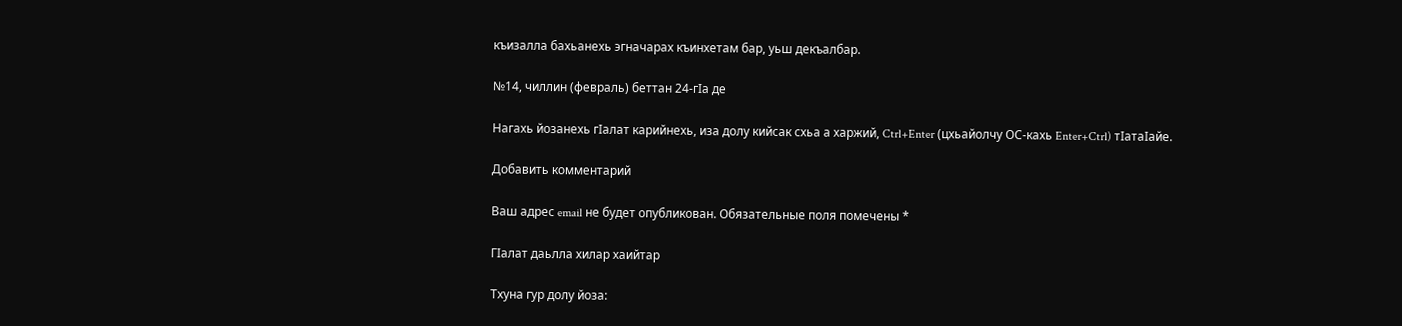къизалла бахьанехь эгначарах къинхетам бар, уьш декъалбар.

№14, чиллин (февраль) беттан 24-гIа де

Нагахь йозанехь гIалат карийнехь, иза долу кийсак схьа а харжий, Ctrl+Enter (цхьайолчу ОС-кахь Enter+Ctrl) тIатаIайе.

Добавить комментарий

Ваш адрес email не будет опубликован. Обязательные поля помечены *

ГIалат даьлла хилар хаийтар

Тхуна гур долу йоза: